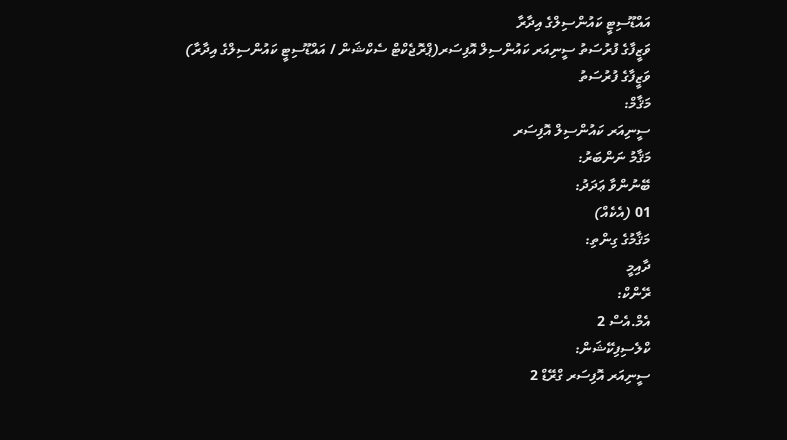އައްޑޫސިޓީ ކައުންސިލްގެ އިދާރާ
ވަޒީފާގެ ފުރުސަތު ސީނިއަރ ކައުންސިލް އޮފިސަރ(ޕްރޮޖެކްޓް ސެކްޝަން / އައްޑޫސިޓީ ކައުންސިލްގެ އިދާރާ)
ވަޒީފާގެ ފުރުސަތު
މަޤާމް:
ސީނިއަރ ކައުންސިލް އޮފިސަރ
މަޤާމު ނަންބަރު:
ބޭނުންވާ ޢަދަދު:
01 (އެކެއް)
މަޤާމުގެ ގިންތި:
ދާއިމީ
ރޭންކް:
އެމް.އެސް 2
ކްލެސިފިކޭޝަން:
ސީނިއަރ އޮފިސަރ ގްރޭޑް 2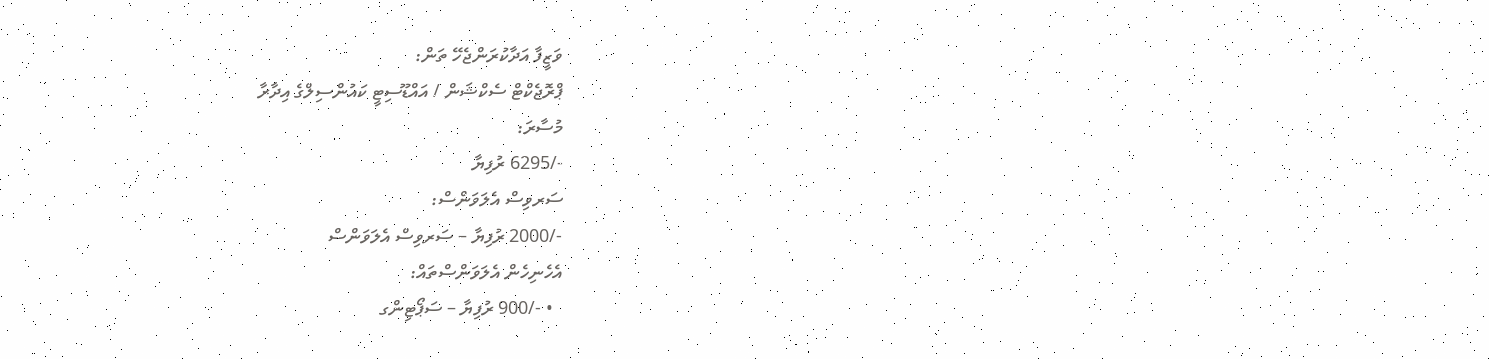ވަޒީފާ އަދާކުރަންޖެހޭ ތަން:
ޕްރޮޖެކްޓް ސެކްޝަން / އައްޑޫސިޓީ ކައުންސިލްގެ އިދާރާ
މުސާރަ:
-/6295 ރުފިޔާ
ސަރވިސް އެލަވަންސް:
-/2000 ރުފިޔާ – ސަރވިސް އެލަވަންސް
އެހެނިހެން އެލަވަންސްތައް:
  • -/900 ރުފިޔާ – ސަޕޯޓިންގ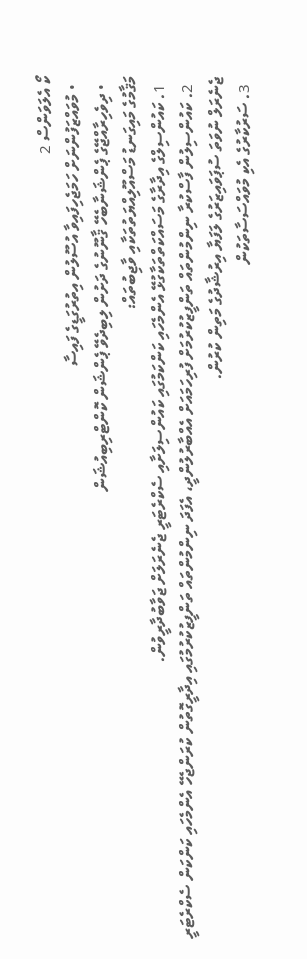ކޯ އެލަވަންސް 2
  • މުވައްޒަފުންނަށް ހަމަޖެހިފައިވާ އުސޫލުން އިތުރުގަޑީގެ ފައިސާ
  • ދިވެހިރާއްޖޭގެ ޕެންޝަނާބެހޭ ޤާނޫނުގެ ދަށުން ލިބިދެވޭ ޕެންޝަން ކޮންޓްރިބިއުޝަން
މަޤާމުގެ މައިގަނޑު މަސްއޫލިއްޔަތުތަކާއި ވާޖިބުތައް:
  1. ކައުންސިލްގެ އިދާރާގެ މަސައްކަތްތަކާގުޅޭ އެންމެހައި ކަންކަމުގައި ކައުންސިލަށާއި ސެކްރެޓަރީ ޖެނެރަލަށް ޖަވާބުދާރީވުން.
  2. ކައުންސިލުން ފާސްކުރާ ނިންމުންތައް ތަންފީޒުކުރުމަށް ފުރިހަމައަށް އެއްބާރުލުންދީ، އެފަދަ ނިންމުންތައް ތަންފީޒުކުރުމުގައި އިދާރީގޮތުން ކުރަންޖެހޭ އެންމެހައި ކަންކަން ސެކްރެޓަރީ ޖެނެރަލް ނުވަތަ ސުޕަވައިޒަރުގެ ލަފަޔާ އިރުޝާދުގެ މަތިން ކުރުން.
  3. ސަރުކާރުގެ އެކި މުވައްސަސާތަކުން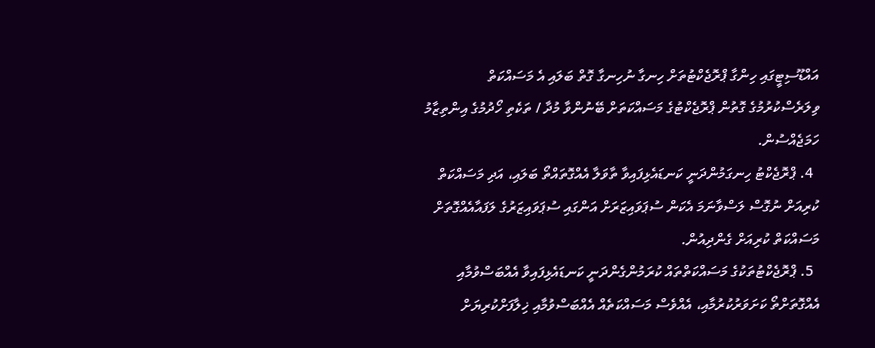އައްޑޫސިޓީގައި ހިންގާ ޕްރޮޖެކްޓުތަށް ހިނގާ ނުހިނގާ ގޮތް ބަލައި އެ މަސައްކަތް ވިލަރެސްކުރުމުގެ ގޮތުން ޕްރޮޖެކްޓުގެ މަސައްކަތަށް ބޭނުންވާ މުދާ / ތަކެތި ހޯދުމުގެ އިންތިޒާމު ހަމަޖެއްސުން.
  4. ޕްރޮޖެކްޓު ހިނގަމުންދަނީ ކަނޑައެޅިފައިވާ ތާވަލާ އެއްގޮތައްތޯ ބަލައި، އަދި މަސައްކަތް ކުރިއަށް ނުގޮސް ލަސްވާނަމަ އެކަން ސުޕަވައިޒަރަށް އަންގައި ސުޕަވައިޒަރުގެ ލަފައާއެއްގޮތަށް މަސައްކަތް ކުރިއަށް ގެންދިއުން.
  5. ޕްރޮޖެކްޓުތަކުގެ މަސައްކަތްތައް ކުރަމުންގެންދަނީ ކަނޑައެޅިފައިވާ އެއްބަސްވުމާއި އެއްގޮތަށްތޯ ކަށަވަރުކުރުމާއި، އެއްވެސް މަސައްކަތެއް އެއްބަސްވުމާއި ޚިލާފަށްކުރިޔަށް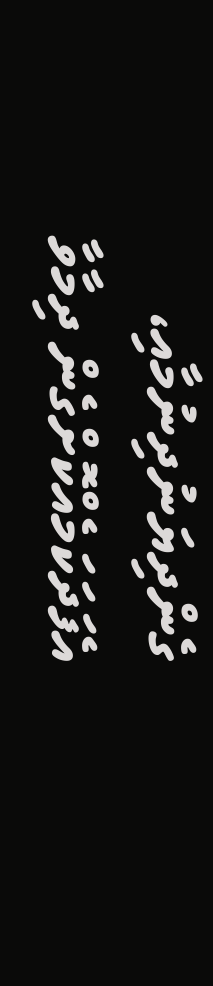ގެންދިޔަނުދިނުމާއި، އެފަދަކަމެއްކޮށްގެން ދިމާވާ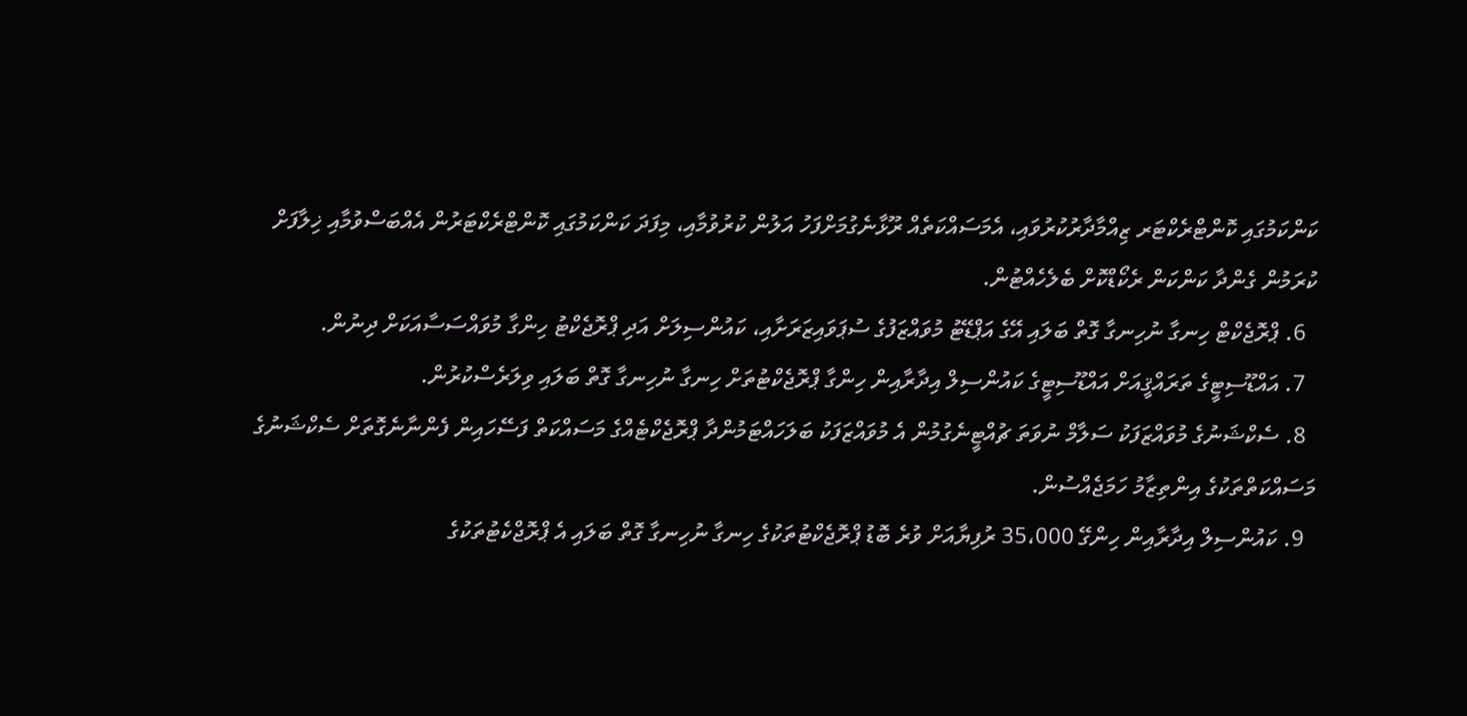ކަންކަމުގައި ކޮންޓްރެކްޓަރ ޒިއްމާދާރުކުރުވައި، އެމަސައްކަތެއް ރޫޅާނެގުމަށްފަހު އަލުން ކުރުވުމާއި، މިފަދަ ކަންކަމުގައި ކޮންޓްރެކްޓަރުން އެއްބަސްވުމާއި ޚިލާފަށް ކުރަމުން ގެންދާ ކަންކަން ރެކޯޑްކޮށް ބެލެހެއްޓުން.
  6. ޕްރޮޖެކްޓް ހިނގާ ނުހިނގާ ގޮތް ބަލައި އޭގެ އަޕްޑޭޓު މުވައްޒަފުގެ ސުޕަވައިޒަރަށާއި، ކައުންސިލަށް އަދި ޕްރޮޖެކްޓު ހިންގާ މުވައްސަސާއަކަށް ދިނުން.
  7. އައްޑޫސިޓީގެ ތަރައްޤީއަށް އައްޑޫސިޓީގެ ކައުންސިލް އިދާރާއިން ހިންގާ ޕްރޮޖެކްޓުތަށް ހިނގާ ނުހިނގާ ގޮތް ބަލައި ވިލަރެސްކުރުން.
  8. ސެކްޝަނުގެ މުވައްޒަފަކު ސަލާމް ނުވަތަ ޗުއްޓީނެގުމުން އެ މުވައްޒަފަކު ބަލަހައްޓަމުންދާ ޕްރޮޖެކްޓެއްގެ މަސައްކަތް ފަސޭހައިން ފެންނާނެގޮތަށް ސެކްޝަނުގެ މަސައްކަތްތަކުގެ އިންތިޒާމު ހަމަޖެއްސުން.
  9. ކައުންސިލް އިދާރާއިން ހިންގޭ 35،000 ރުފިޔާއަށް ވުރެ ބޮޑު ޕްރޮޖެކްޓުތަކުގެ ހިނގާ ނުހިނގާ ގޮތް ބަލައި އެ ޕްރޮޖްކެޓުތަކުގެ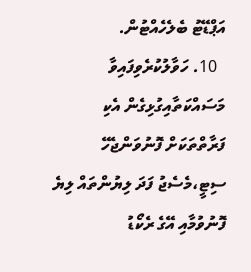އަޕްޑޭޓު ބެލެހެއްޓުން.
  10. ހަވާލުކުރެވިފައިވާ މަސައްކަތާއިގުޅިގެން އެކި ފަރާތްތަކަށް ފޮނުވަންޖެހޭ ސިޓީ،މެސެޖު ފަދަ ލިޔުންތައް ލިޔެ ފޮނުވުމާއި އޭގެ ރެކޯޑު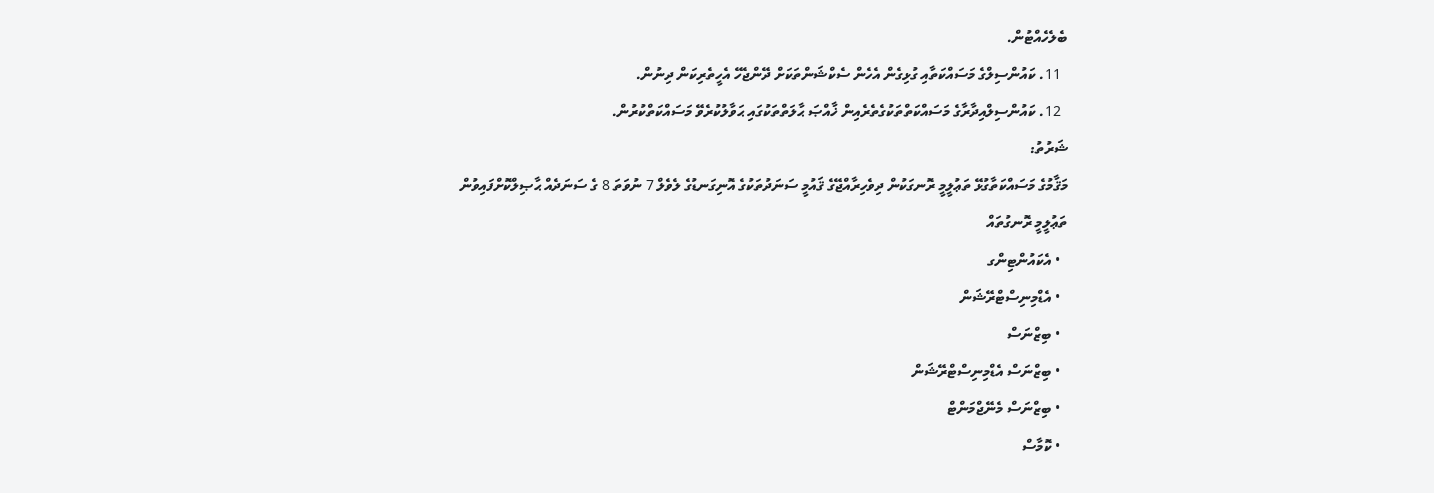ބެލެހެއްޓުން.
  11. ކައުންސިލްގެ މަސައްކަތާއި ގުޅިގެން އެހެން ސެކްޝަންތަކަށް ދޭންޖެހޭ އެހީތެރިކަން ދިނުން.
  12. ކައުންސިލްއިދާރާގެ މަސައްކަތްތަކުގެތެރެއިން ޚާއްޞަ ޙާލަތްތަކުގައި ޙަވާލުކުރެވޭ މަސައްކަތްކުރުން.
ޝަރުތު:
މަޤާމުގެ މަސައްކަތާގުޅޭ ތަޢުލީމީ ރޮނގަކުން ދިވެހިރާއްޖޭގެ ޤައުމީ ސަނަދުތަކުގެ އޮނިގަނޑުގެ ލެވެލް 7 ނުވަތަ 8 ގެ ސަނަދެއް ޙާޞިލްކޮށްފައިވުން
ތަޢުލީމީ ރޮނގުތައް
  • އެކައުންޓިންގ
  • އެޑްމިނިސްޓްރޭޝަން
  • ބިޒްނަސް
  • ބިޒްނަސް އެޑްމިނިސްޓްރޭޝަން
  • ބިޒްނަސް މެނޭޖްމަންޓް
  • ކޮމާސް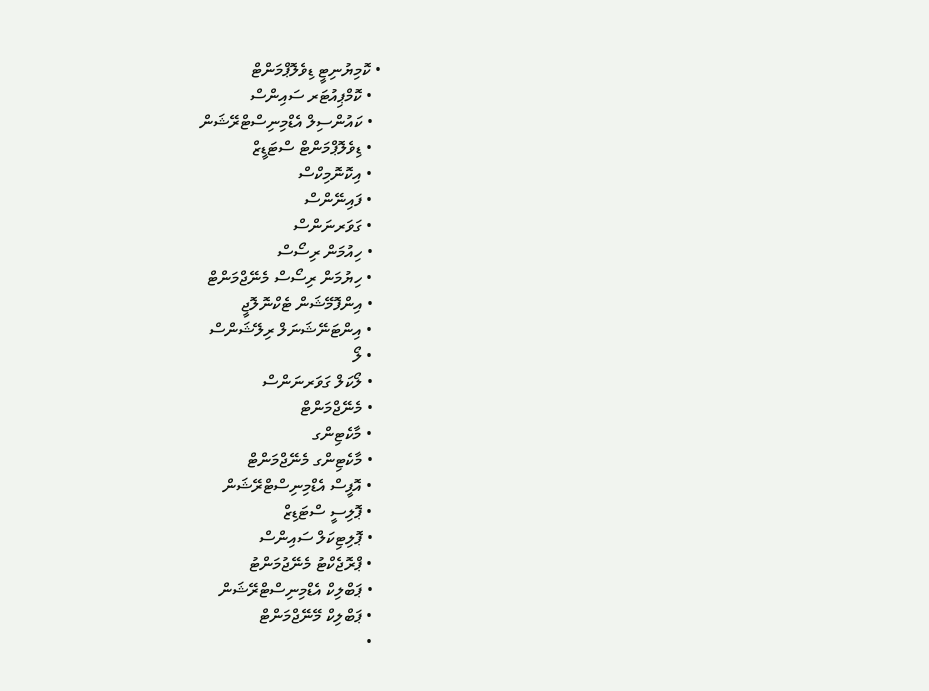• ކޮމިޔުނިޓީ ޑިވެލޮޕްމަންޓް
  • ކޮމްޕިއުޓަރ ސައިންސް
  • ކައުންސިލް އެޑްމިނިސްޓްރޭޝަން
  • ޑިވެލޮޕްމަންޓް ސްޓަޑީޒް
  • އިކޮނޮމިކްސް
  • ފައިނޭންސް
  • ގަވަރނަންސް
  • ހިއުމަން ރިސޯސް
  • ހިޔުމަން ރިސޯސް މެނޭޖްމަންޓް
  • އިންފޮމޭޝަން ޓެކްނޮލޮޖީ
  • އިންޓަނޭޝަނަލް ރިލޭޝަންސް
  • ލޯ
  • ލޯކަލް ގަވަރނަންސް
  • މެނޭޖްމަންޓް
  • މާކެޓިންގ
  • މާކެޓިންގ މެނޭޖްމަންޓް
  • އޮފީސް އެޑްމިނިސްޓްރޭޝަން
  • ޕޮލިސީ ސްޓަޑިޒް
  • ޕޮލިޓިކަލް ސައިންސް
  • ޕްރޮޖެކްޓު މެނޭޖުމަންޓު
  • ޕަބްލިކް އެޑްމިނިސްޓްރޭޝަން
  • ޕަބްލިކް މޭނޭޖްމަންޓް
  •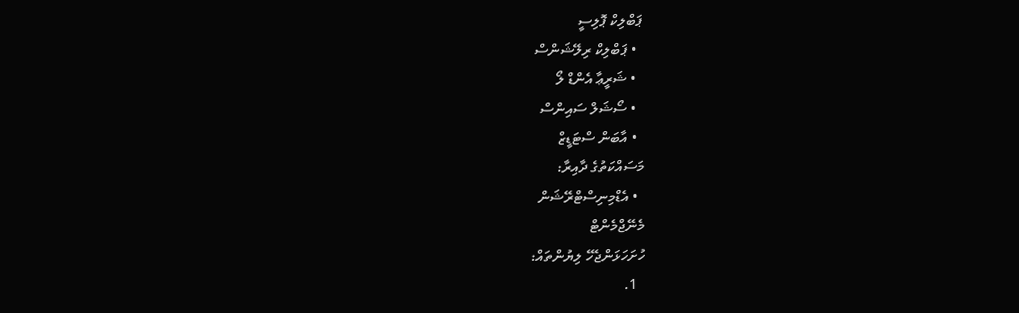ޕަބްލިކް ޕޮލިސީ
  • ޕަބްލިކް ރިލޭޝަންސް
  • ޝަރީޢާ އެންޑް ލޯ
  • ސޯޝަލް ސައިންސް
  • އާބަން ސްޓަޑީޒް
މަސައްކަތުގެ ދާއިރާ:
  • އެޑްމިނިސްޓްރޭޝަން
މެނޭޖްމެންޓް
ހުށަހަޅަންޖެހޭ ލިޔުންތައް:
  1.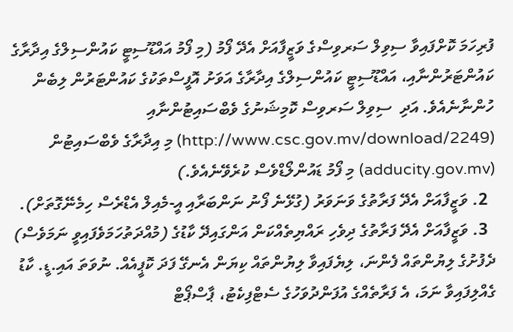ފުރިހަމަ ކޮށްފައިވާ ސިވިލް ސަރވިސްގެ ވަޒީފާއަށް އެދޭ ފޯމު (މި ފޯމު އައްޑޫސިޓީ ކައުންސިލްގެ އިދާރާގެ ކައުންޓަރުންނާއި، އައްޑޫސިޓީ ކައުންސިލްގެ އިދާރާގެ އަވަށު އޮފީސްތަކުގެ ކައުންޓަރުން ލިބެން ހުންނާނެއެވެ. އަދި  ސިވިލް ސަރވިސް ކޮމިޝަނުގެ ވެބްސައިޓުންނާއި (http://www.csc.gov.mv/download/2249) މި އިދާރާގެ ވެބްސައިޓުން (adducity.gov.mv) މި ފޯމު ޑައުންލޯޑްވެސް ކުރެވޭނެއެވެ.)
  2. ވަޒީފާއަށް އެދޭ ފަރާތުގެ ވަނަވަރު (ގުޅޭނެ ފޯނު ނަންބަރާއި އީ-މެއިލް އެޑްރެސް ހިމެނޭގޮތަށް).
  3. ވަޒީފާއަށް އެދޭ ފަރާތުގެ ދިވެހި ރައްޔިތެއްކަން އަންގައިދޭ ކާޑުގެ (މުއްދަތުހަމަވެފައިވީ ނަމަވެސް) ދެފުށުގެ ލިޔުންތައް ފެންނަ، ލިޔެފައިވާ ލިޔުންތައް ކިޔަން އެނގޭ ފަދަ ކޮޕީއެއް. ނުވަތަ އައި.ޑީ. ކާޑު ގެއްލިފައިވާ ނަމަ، އެ ފަރާތެއްގެ އުފަންދުވަހުގެ ސެޓްފިކެޓު، ޕާސްޕޯޓް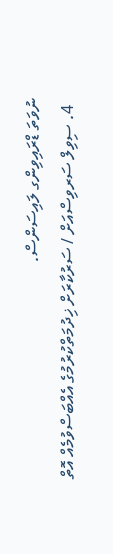ނުވަތަ ޑްރައިވިންގ ލައިސަންސް.
  4. ސިވިލް ސަރވިސްއަށް / ސަރުކާރަށް ޚިދުމަތްކުރުމުގެ އެއްބަސްވުމެއް އޮތް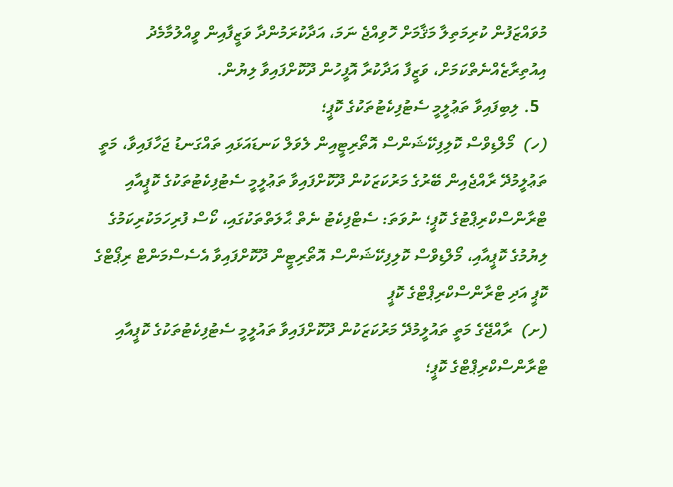މުވައްޒަފުން ކުރިމަތިލާ މަޤާމަށް ހޮވިއްޖެ ނަމަ، އަދާކުރަމުންދާ ވަޒީފާއިން ވީއްލުމާމެދު އިއުތިރާޒެއްނެތްކަމަށް، ވަޒީފާ އަދާކުރާ އޮފީހުން ދޫކޮށްފައިވާ ލިޔުން.
  5. ލިބިފައިވާ ތަޢުލީމީ ސެޓުފިކެޓުތަކުގެ ކޮޕީ؛
(ހ)  މޯލްޑިވްސް ކޮލިފިކޭޝަންސް އޮތޯރިޓީއިން ލެވަލް ކަނޑައަޅައި ތައްގަނޑު ޖަހާފައިވާ، މަތީ ތަޢުލީމުދޭ ރާއްޖެއިން ބޭރުގެ މަރުކަޒަކުން ދޫކޮށްފައިވާ ތަޢުލީމީ ސެޓުފިކެޓުތަކުގެ ކޮޕީއާއި ޓްރާންސްކްރިޕްޓުގެ ކޮޕީ؛ ނުވަތަ: ސެޓްފިކެޓު ނެތް ޙާލަތްތަކުގައި، ކޯސް ފުރިހަމަކުރިކަމުގެ ލިޔުމުގެ ކޮޕީއާއި، މޯލްޑިވްސް ކޮލިފިކޭޝަންސް އޮތޯރިޓީން ދޫކޮށްފައިވާ އެސެސްމަންޓް ރިޕޯޓްގެ ކޮޕީ އަދި ޓްރާންސްކްރިޕްޓްގެ ކޮޕީ
(ށ)  ރާއްޖޭގެ މަތީ ތައުލީމުދޭ މަރުކަޒަކުން ދޫކޮށްފައިވާ ތައުލީމީ ސެޓުފިކެޓުތަކުގެ ކޮޕީއާއި ޓްރާންސްކްރިޕްޓްގެ ކޮޕީ؛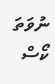ނުވަތަ ކޯސް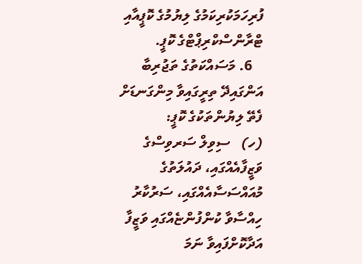ފުރިހަމަކުރިކަމުގެ ލިޔުމުގެ ކޮޕީއާއި ޓްރާންސްކްރިޕްޓްގެ ކޮޕީ.
   6. މަސައްކަތުގެ ތަޖުރިބާ އަންގައިދޭ ތިރީގައިވާ މިންގަނޑަށް ފެތޭ ލިޔުންތަކުގެ ކޮޕީ:
(ހ)   ސިވިލް ސަރވިސްގެ ވަޒީފާއެއްގައި، ދައުލަތުގެ މުއައްސަސާއެއްގައި، ސަރުކާރު ހިއްސާވާ ކުންފުންޏެއްގައި ވަޒީފާ އަދާކޮށްފައިވާ ނަމަ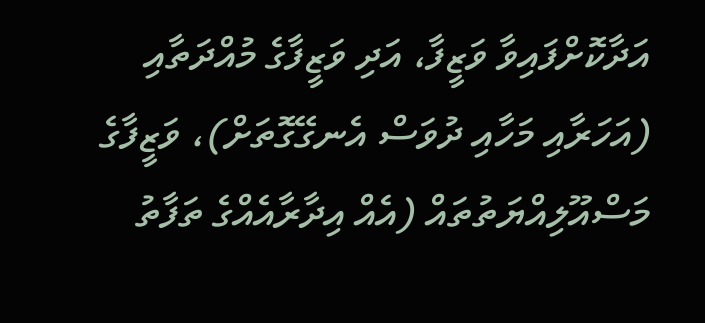އަދާކޮށްފައިވާ ވަޒީފާ، އަދި ވަޒީފާގެ މުއްދަތާއި (އަހަރާއި މަހާއި ދުވަސް އެނގޭގޮތަށް)، ވަޒީފާގެ މަސްއޫލިއްޔަތުތައް (އެއް އިދާރާއެއްގެ ތަފާތު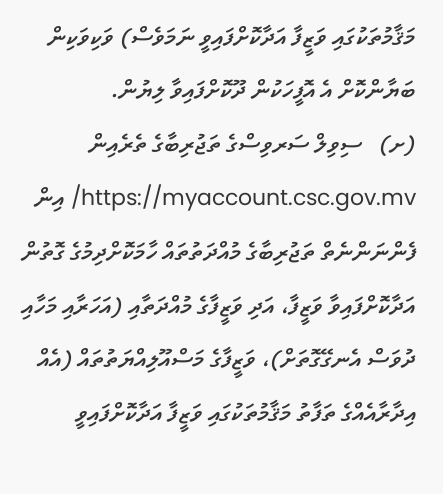މަޤާމުތަކުގައި ވަޒީފާ އަދާކޮށްފައިވީ ނަމަވެސް) ވަކިވަކިން ބަޔާންކޮށް އެ އޮފީހަކުން ދޫކޮށްފައިވާ ލިޔުން.
(ށ)   ސިވިލް ސަރވިސްގެ ތަޖުރިބާގެ ތެރެއިން https://myaccount.csc.gov.mv/ އިން ފެންނަންނެތް ތަޖުރިބާގެ މުއްދަތުތައް ހާމަކޮށްދިމުގެ ގޮތުން އަދާކޮށްފައިވާ ވަޒީފާ، އަދި ވަޒީފާގެ މުއްދަތާއި (އަހަރާއި މަހާއި ދުވަސް އެނގޭގޮތަށް)، ވަޒީފާގެ މަސްއޫލިއްޔަތުތައް (އެއް އިދާރާއެއްގެ ތަފާތު މަޤާމުތަކުގައި ވަޒީފާ އަދާކޮށްފައިވީ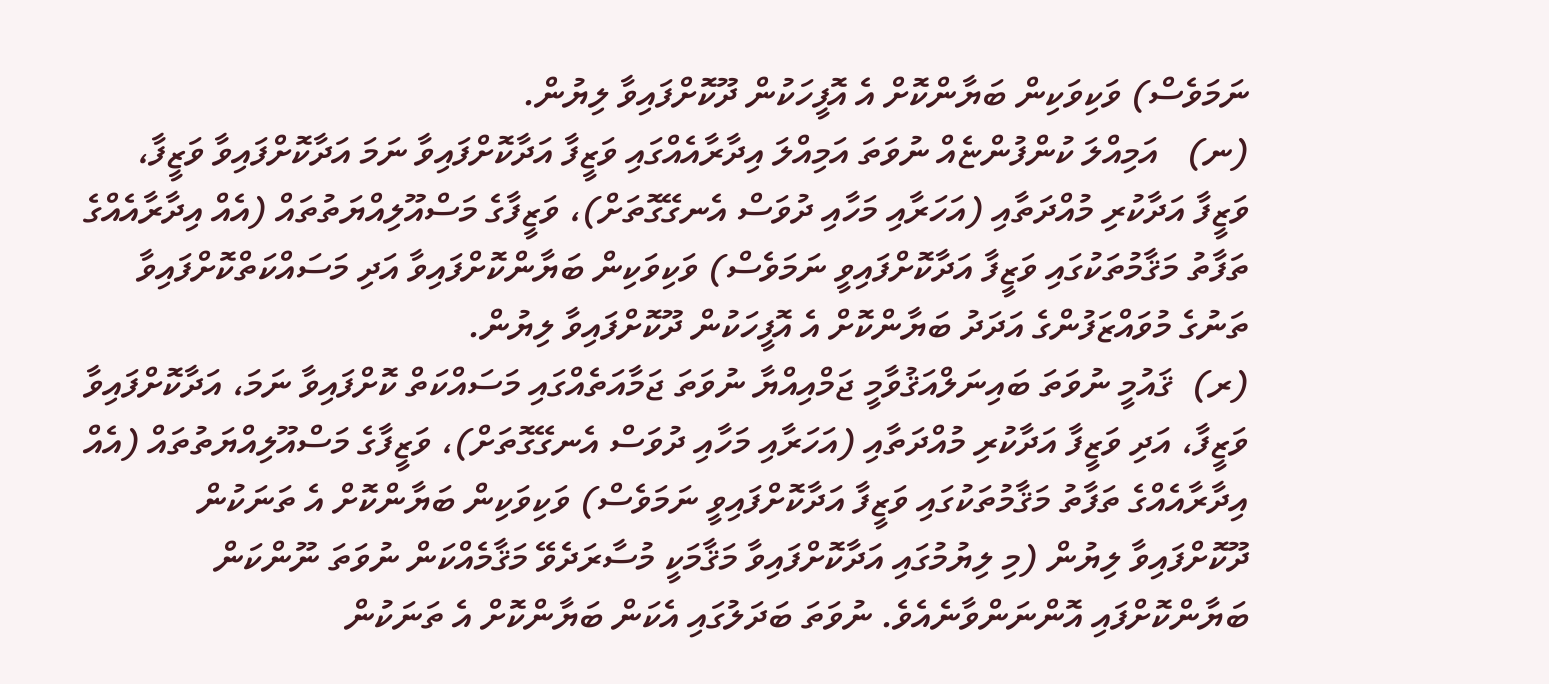ނަމަވެސް) ވަކިވަކިން ބަޔާންކޮށް އެ އޮފީހަކުން ދޫކޮށްފައިވާ ލިޔުން.
(ނ)   އަމިއްލަ ކުންފުންޏެއް ނުވަތަ އަމިއްލަ އިދާރާއެއްގައި ވަޒީފާ އަދާކޮށްފައިވާ ނަމަ އަދާކޮށްފައިވާ ވަޒީފާ، ވަޒީފާ އަދާކުރި މުއްދަތާއި (އަހަރާއި މަހާއި ދުވަސް އެނގޭގޮތަށް)، ވަޒީފާގެ މަސްއޫލިއްޔަތުތައް (އެއް އިދާރާއެއްގެ ތަފާތު މަޤާމުތަކުގައި ވަޒީފާ އަދާކޮށްފައިވީ ނަމަވެސް) ވަކިވަކިން ބަޔާންކޮށްފައިވާ އަދި މަސައްކަތްކޮށްފައިވާ ތަނުގެ މުވައްޒަފުންގެ އަދަދު ބަޔާންކޮށް އެ އޮފީހަކުން ދޫކޮށްފައިވާ ލިޔުން.
(ރ)  ޤައުމީ ނުވަތަ ބައިނަލްއަޤުވާމީ ޖަމްއިއްޔާ ނުވަތަ ޖަމާއަތެއްގައި މަސައްކަތް ކޮށްފައިވާ ނަމަ، އަދާކޮށްފައިވާ ވަޒީފާ، އަދި ވަޒީފާ އަދާކުރި މުއްދަތާއި (އަހަރާއި މަހާއި ދުވަސް އެނގޭގޮތަށް)، ވަޒީފާގެ މަސްއޫލިއްޔަތުތައް (އެއް އިދާރާއެއްގެ ތަފާތު މަޤާމުތަކުގައި ވަޒީފާ އަދާކޮށްފައިވީ ނަމަވެސް) ވަކިވަކިން ބަޔާންކޮށް އެ ތަނަކުން ދޫކޮށްފައިވާ ލިޔުން (މި ލިޔުމުގައި އަދާކޮށްފައިވާ މަޤާމަކީ މުސާރަދެވޭ މަޤާމެއްކަން ނުވަތަ ނޫންކަން ބަޔާންކޮށްފައި އޮންނަންވާނެއެވެ. ނުވަތަ ބަދަލުގައި އެކަން ބަޔާންކޮށް އެ ތަނަކުން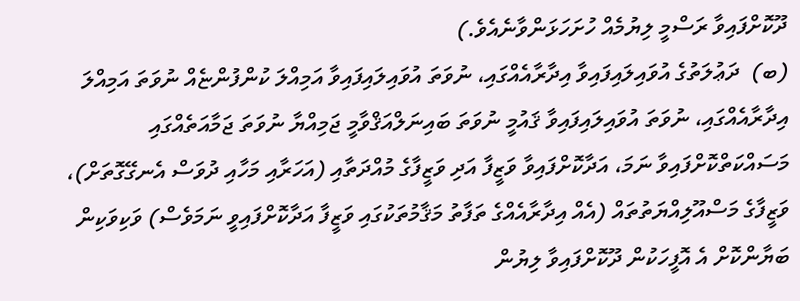ދޫކޮށްފައިވާ ރަސްމީ ލިޔުމެއް ހުށަހަޅަންވާނެއެވެ.)
(ބ)  ދަޢުލަތުގެ އުވައިލައިފައިވާ އިދާރާއެއްގައި، ނުވަތަ އުވައިލައިފައިވާ އަމިއްލަ ކުންފުންޏެއް ނުވަތަ އަމިއްލަ އިދާރާއެއްގައި، ނުވަތަ އުވައިލައިފައިވާ ޤައުމީ ނުވަތަ ބައިނަލްއަޤްވާމީ ޖަމިއްޔާ ނުވަތަ ޖަމާއަތެއްގައި މަސައްކަތްކޮށްފައިވާ ނަމަ، އަދާކޮށްފައިވާ ވަޒީފާ އަދި ވަޒީފާގެ މުއްދަތާއި (އަހަރާއި މަހާއި ދުވަސް އެނގޭގޮތަށް)، ވަޒީފާގެ މަސްއޫލިއްޔަތުތައް (އެއް އިދާރާއެއްގެ ތަފާތު މަޤާމުތަކުގައި ވަޒީފާ އަދާކޮށްފައިވީ ނަމަވެސް) ވަކިވަކިން ބަޔާންކޮށް އެ އޮފީހަކުން ދޫކޮށްފައިވާ ލިޔުން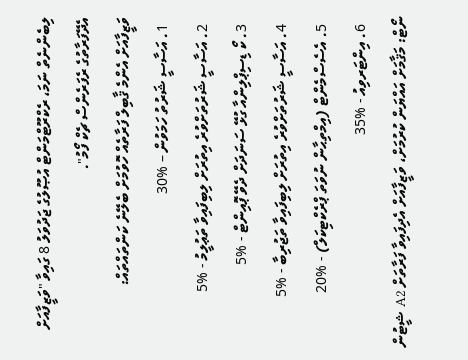ލިބެންނެތް ނަމަ، ރެކްރޫޓްމަންޓް އުޞޫލުގެ ޖަދުވަލު 8 ގައިވާ "ވަޒީފާއަށް އެދޭފަރާތުގެ ރެފަރެންސް ޗެކް ފޯމު".
ވަޒީފާއަށް އެންމެ ޤާބިލް ފަރާތެއް ހޮވުމަށް ބެލޭނެ ކަންތައްތައް:
  1. އަސާސީ ޝަރުތު ހަމަވުން – %30
  2. އަސާސީ ޝަރުތަށްވުރެ އިތުރަށް ލިބިފައިވާ ތަޢުލީމު - %5
  3. ކޯ ޑިސިޕްލިންއާ ގުޅޭ ސަނަދަށް ދެވޭ ޕޮއިންޓް - %5
  4. އަސާސީ ޝަރުތަށްވުރެ އިތުރަށް ލިބިފައިވާ ތަޖުރިބާ - %5
  5. އެސެސްމެންޓް (އިމްތިޙާން ނުވަތަ ޕްރެކްޓިކަލް) - %20
  6. އިންޓަރވިއު - %35
ނޯޓް: މަޤާމަށް އައްޔަން ކުރުމަށް، ވަޒީފާއަށް އެދިފައިވާ ފަރާތަށް A2 ޝީޓުން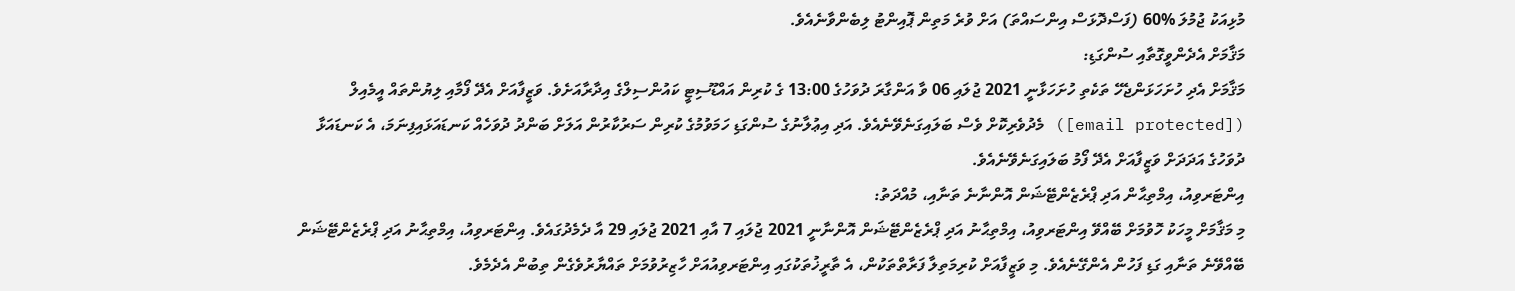މުޅިއަކު ޖުމުލަ %60 (ފަސްދޮޅަސް އިންސައްތަ) އަށް ވުރެ މަތިން ޕޮއިންޓު ލިބެންވާނެއެވެ.
މަޤާމަށް އެދެންވީގޮތާއި ސުންގަޑި:
މަޤާމަށް އެދި ހުށަހަޅަންޖެހޭ ތަކެތި ހުށަހަޅާނީ 2021 ޖުލައި 06 ވާ އަންގާރަ ދުވަހުގެ 13:00 ގެ ކުރިން އައްޑޫސިޓީ ކައުންސިލްގެ އިދާރާއަށެވެ. ވަޒީފާއަށް އެދޭ ފޯމާއި ލިޔުންތައް އީމެއިލް ([email protected]) މެދުވެރިކޮށް ވެސް ބަލައިގަނެވޭނެއެވެ. އަދި އިޢުލާނުގެ ސުންގަޑި ހަމަވުމުގެ ކުރިން ސަރުކާރުން އަލަށް ބަންދު ދުވަހެއް ކަނޑައަޅައިފިނަމަ، އެ ކަނޑައަޅާ ދުވަހުގެ އަދަދަށް ވަޒީފާއަށް އެދޭ ފޯމު ބަލައިގަނެވޭނެއެވެ.
އިންޓަރވިއު، އިމްތިޙާން އަދި ޕްރެޒެންޓޭޝަން އޮންނާނެ ތަނާއި، މުއްދަތު:
މި މަޤާމަށް މީހަކު ހޮވުމަށް ބޭއްވޭ އިންޓަރވިއު، އިމްތިޙާނު އަދި ޕްރެޒެންޓޭޝަން އޮންނާނީ 2021 ޖުލައި 7 އާއި 2021 ޖުލައި 29 އާ ދެމެދުގައެވެ. އިންޓަރވިއު، އިމްތިޙާނު އަދި ޕްރެޒެންޓޭޝަން ބޭއްވޭނެ ތަނާއި ގަޑި ފަހުން އެންގޭނެއެވެ. މި ވަޒީފާއަށް ކުރިމަތިލާ ފަރާތްތަކުން، އެ ތާރީޚުތަކުގައި އިންޓަރވިއުއަށް ހާޒިރުވުމަށް ތައްޔާރުވެގެން ތިބުން އެދެމެވެ.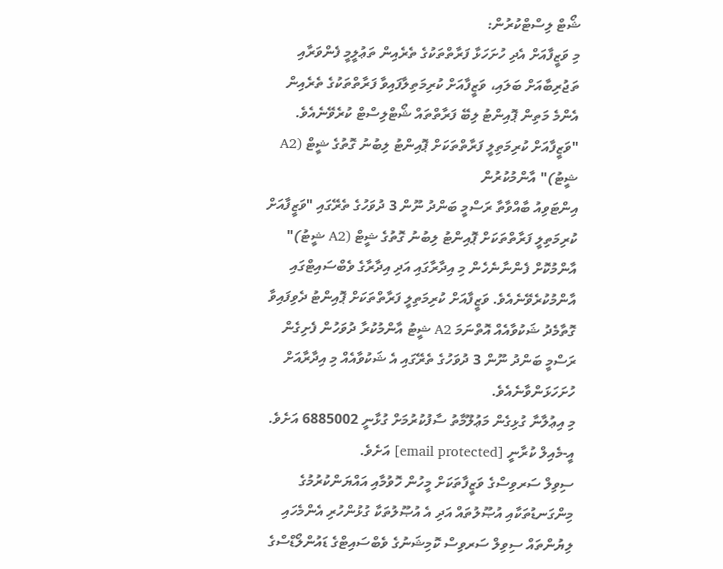ޝޯޓް ލިސްޓްކުރުން:
މި ވަޒީފާއަށް އެދި ހުށަހަޅާ ފަރާތްތަކުގެ ތެރެއިން ތަޢުލީމީ ފެންވަރާއި ތަޖުރިބާއަށް ބަލައި، ވަޒީފާއަށް ކުރިމަތިލާފައިވާ ފަރާތްތަކުގެ ތެރެއިން އެންމެ މަތިން ޕޮއިންޓު ލިބޭ ފަރާތްތައް ޝޯޓްލިސްޓް ކުރެވޭނެއެވެ.
"ވަޒީފާއަށް ކުރިމަތިލީ ފަރާތްތަކަށް ޕޮއިންޓު ލިބުނު ގޮތުގެ ޝީޓް (A2 ޝީޓު)" އާންމުކުރުން
އިންޓަވިއު ބާއްވާތާ ރަސްމީ ބަންދު ނޫން 3 ދުވަހުގެ ތެރޭގައި "ވަޒީފާއަށް ކުރިމަތިލީ ފަރާތްތަކަށް ޕޮއިންޓު ލިބުނު ގޮތުގެ ޝީޓް (A2 ޝީޓު)" އާންމުކޮށް ފެންނާނެހެން މި އިދާރާގައި އަދި އިދާރާގެ ވެބްސައިޓްގައި އާންމުކުރެވޭނެއެވެ. ވަޒީފާއަށް ކުރިމަތިލީ ފަރާތްތަކަށް ޕޮއިންޓު ދެވިފައިވާ ގޮތާމެދު ޝަކުވާއެއް އޮތްނަމަ A2 ޝީޓު އާންމުކުރާ ދުވަހުން ފެށިގެން ރަސްމީ ބަންދު ނޫން 3 ދުވަހުގެ ތެރޭގައި އެ ޝަކުވާއެއް މި އިދާރާއަށް ހުށަހަޅަންވާނެއެވެ.
މި އިޢުލާނާ ގުޅިގެން މަޢުލޫމާތު ސާފުކުރުމަށް ގުޅާނީ 6885002 އަށެވެ. އީ-މެއިލް ކުރާނީ [email protected] އަށެވެ.
ސިވިލް ސަރވިސްގެ ވަޒީފާތަކަށް މީހުން ހޮވުމާއި އައްޔަންކުރުމުގެ މިންގަނޑުތަކާއި އުޞޫލުތައް އަދި އެ އުޞޫލުތަކާ ގުޅުންހުރި އެންމެހައި ލިޔުންތައް ސިވިލް ސަރވިސް ކޮމިޝަނުގެ ވެބްސައިޓްގެ ޑައުންލޯޑްސްގެ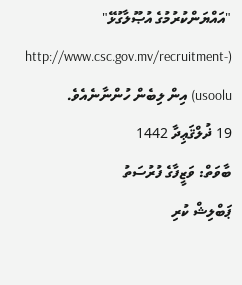"އައްޔަންކުރުމުގެ އުޞޫލާގުޅޭ" (http://www.csc.gov.mv/recruitment-usoolu) އިން ލިބެން ހުންނާނެއެވެ.
19 ޛުލްޤަޢިދާ 1442
ބާވަތް: ވަޒީފާގެ ފުރުސަތު
ޕަބްލިޝް ކުރި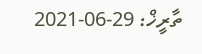ތާރީޚް: 29-06-2021